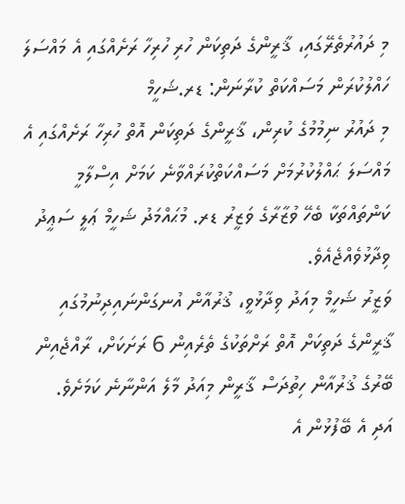މި ދައުރުތެރޭގައި، ޤާރީންގެ ދަތިކަން ހުރި ހުރިހާ ރަށެއްގައި އެ މައްސަލަ ހައްލުކުރަން މަސައްކަތް ކުރާނަން: ޑރ.ޝަހީމް
މި ދައުރު ނިމުމުގެ ކުރިން، ޤާރީންގެ ދަތިކަން އޮތް ހުރިހާ ރަށެއްގައި އެ މައްސަލަ ޙައްލުކުރުމަށް މަސައްކަތްކުރައްވާނެ ކަމަށް އިސްލާމީ ކަންތައްތަކާ ބެހޭ ވުޒާރާގެ ވަޒީރު ޑރ. މުޙައްމަދު ޝަހީމް ޢަލީ ސަޢީދު ވިދާޅުވެއްޖެއެވެ.
ވަޒީރު ޝަހީމް މިއަދު ވިދާޅުވީ، ޤުރުއާން އުނގަންނައިދިނުމުގައި ޤާރީންގެ ދަތިކަށް އޮތް ރަށްތަކުގެ ތެރެއިން 6 ރަށަކަށް، ރާއްޖެއިން ބޭރުގެ ޤުރުއާން ހިތުދަސް ޤާރީން މިއަދު މާލެ އަންނާނެ ކަމަށެވެ.
އަދި އެ ބޭފުޅުން އެ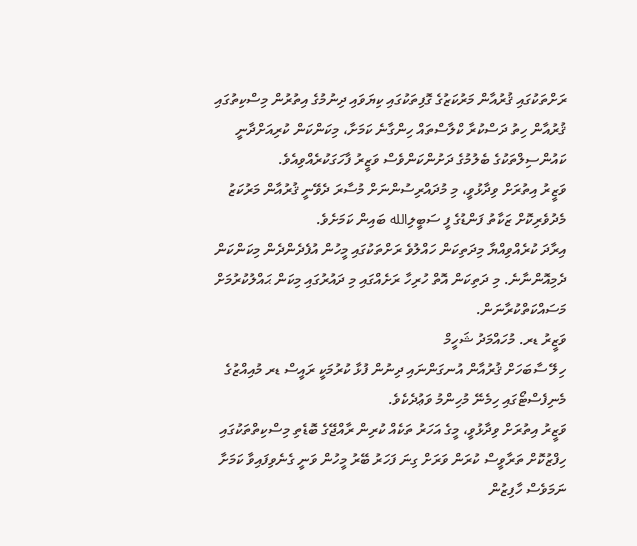ރަށްތަކުގައި ޤުރުއާން މަރުކަޒުގެ ގޮފިތަކުގައި ކިޔަވައި ދިނުމުގެ އިތުރުން މިސްކިތުގައި ޤުރުއާން ހިތު ދަސްކުރާ ކްލާސްތައް ހިންގާނެ ކަމަށާ، މިކަންކަން ކުރިއަށްދާނީ ކައުންސިލްތަކުގެ ބެލުމުގެ ދަށުންކަންވެސް ވަޒީރު ފާހަގަކުރެއްވިއެވެ.
ވަޒީރު އިތުރަށް ވިދާޅުވީ، މި މުދައްރިސުންނަށް މުސާރަ ދެވޭނީ ޤުރުއާން މަރުކަޒު މެދުވެރިކޮށް ޒަކާތު ފަންޑުގެ ފީ ސަބީލިالله ބައިން ކަމަށެވެ.
އިރާދަ ކުރެއްވިއްޔާ މިދަތިކަން ހައްލުވެ ރަށްތަކުގައި މީހުން އުފެދެންދެން މިކަންކަން ދެމިއޮންނާނެ. މި ދަތިކަން އޮތް ހުރިހާ ރަށެއްގައި މި ދައުރުގައި މިކަން ޙައްލުކުރުމަށް މަސައްކަތްކުރާނަން.
ވަޒީރު ޑރ. މުހައްމަދު ޝަހީމް
ހިލޭ ސާބަހަށް ޤުރުއާން އުނގަންނައި ދިނުން ފުޅާ ކުރުމަކީ ރައީސް ޑރ މުއިއްޒުގެ މެނިފެސްޓޯގައި ހިމެނޭ މުހިންމު ވަޢުދެކެވެ.
ވަޒީރު އިތުރަށް ވިދާޅުވީ، މީގެ އަހަރު ތަކެއް ކުރިން ރާއްޖޭގެ ބޮޑެތި މިސްކިތްތަކުގައި ހިފްޒުކޮށް ތަރާވީސް ކުރަން ވަރަށް ގިނަ ފަހަރު ބޭރު މީހުން ވަނީ ގެނެވިފައިވާ ކަމަށާ ނަމަވެސް ހާފިޒުން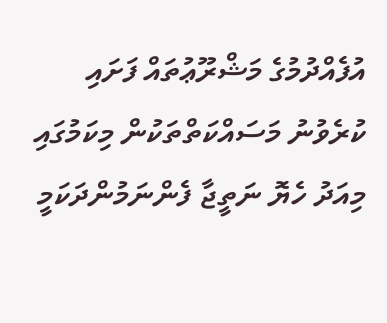އުފެއްދުމުގެ މަޝްރޫޢުތައް ފަށައި ކުރެވުނު މަސައްކަތްތަކުން މިކަމުގައި މިއަދު ހެޔޮ ނަތީޖާ ފެންނަމުންދަކަމީ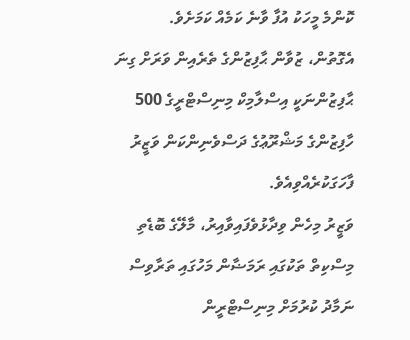ކޮންމެ މީހަކު އުފާ ވާނެ ކަމެއް ކަމަށެވެ.
އެގޮތުން، ޒުވާން ޙާފިޒުންގެ ތެރެއިން ވަރަށް ގިނަ ޙާފިޒުންނަކީ އިސްލާމިކް މިނިސްޓްރީގެ 500 ހާފިޒުންގެ މަޝްރޫޢުގެ ދަސްވެނިންކަން ވަޒީރު ފާހަގަކުރެއްވިއެވެ.
ވަޒީރު މިހެން ވިދާޅުވެފައިވާއިރު، މާލޭގެ ބޮޑެތި މިސްކިތް ތަކުގައި ރަމަޟާން މަހުގައި ތަރާވިސް ނަމާދު ކުރުމަށް މިނިސްޓްރީން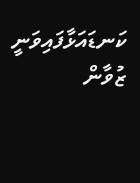ކަނޑައަޅާފައިވަނީ ޒުވާން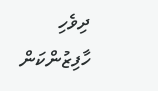ދިވެހި ހާފިޒުންކަން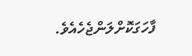ފާހަގަކޮށްލަންޖެހެއެވެ.